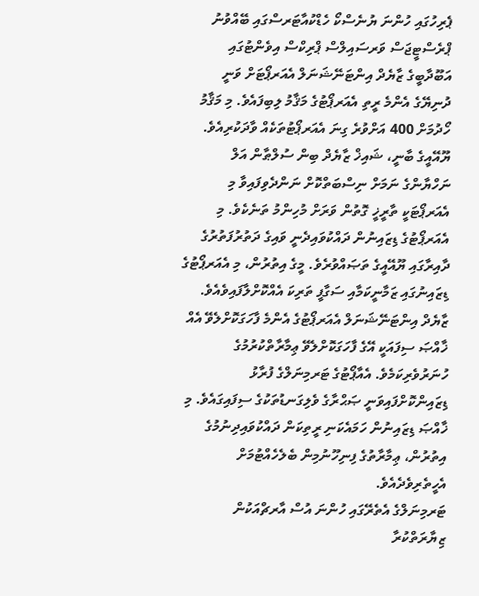ޕެރިހުގައި ހުންނަ ޔުނެސްކޯ ހެޑްކުއާޓަރސްގައި ބޭއްވުނު ޕްރެސްޓީޖަސް ވަރސައިލްސް ޕްރިކްސް އިވެންޓުގައި އަބޫދާބީގެ ޒާޔެދް އިންޓަނޭޝަނަލް އެއަރޕޯޓަށް ވަނީ ދުނިޔޭގެ އެންމެ ރީތި އެއަރޕޯޓުގެ މަޤާމު ލިބިފައެވެ. މި މަޤާމު ހޯދުމަށް 400 އަށްވުރެ ގިނަ އެއަރޕޯޓުތަކެއް ވާދަކުރިއެވެ.
ޔޫއޭއީގެ ބާނީ، ޝައިޚް ޒާޔެދް ބިން ސުލްޠާން އަލް ނަހްޔާންގެ ނަމަށް ނިސްބަތްކޮށް ނަންދެވިފައިވާ މި އެއަރޕޯޓަކީ ތާރީޚީ ގޮތުން ވަރަށް މުހިންމު ތަނެކެވެ. މި އެއަރޕޯޓުގެ ޑިޒައިނުން ދައްކުވައިދެނީ ވައިގެ ދަތުރުފަތުރުގެ ދާއިރާގައި ޔޫއޭއީގެ ތަޞައްވުރެވެ. މީގެ އިތުރުން، މި އެއަރޕޯޓުގެ ޑިޒައިނުގައި ޒަމާނީކަމާއި ސަގާފީ ތަރިކަ އެއްކޮށްލާފައިވެއެވެ.
ޒާޔެދް އިންޓަނޭޝަނަލް އެއަރޕޯޓުގެ އެންމެ ފާހަގަކޮށްލެވޭ އެއް ޚާއްޞަ ސިފައަކީ އޭގެ ފާހަގަކޮށްލެވޭ ޢިމާރާތްކުރުމުގެ ހުނަރުވެރިކަމެވެ. އެއާޕޯޓުގެ ޓަރމިނަލްގެ ފުރާޅު ޑިޒައިންކޮށްފައިވަނީ ޞަޙްރާގެ ވެލިގަނޑުތަކުގެ ސިފައިގައެވެ. މި ޚާއްޞަ ޑިޒައިނުން ހަމައެކަނި ރީތިކަން ދައްކުވައިދިނުމުގެ އިތުރުން، ޢިމާރާތުގެ ފިނިހޫނުމިން ބެލެހެއްޓުމަށް އެހީތެރިވެދެއެވެ.
ޓަރމިނަލްގެ އެތެރޭގައި ހުންނަ އުސް އާރޗްއަކުން ޒިޔާރަތްކުރާ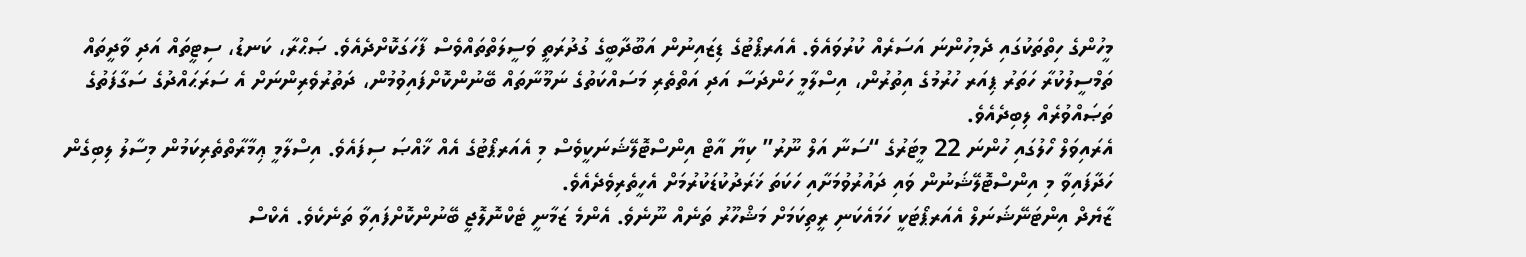މީހުންގެ ހިތްތަކުގައި ދެމިހުންނަ އަސަރެއް ކުރުވައެވެ. އެއަރޕޯޓުގެ ޑިޒައިނުން އަބޫދާބީގެ ގުދުރަތީ ވަސީލަތްތައްވެސް ފާހަގަކޮށްދެއެވެ. ޞަޙްރާ، ކަނޑު، ސިޓީތައް އަދި ވާދީތައް ތަމްސީލުކުރާ ހަތަރު ޕިއަރ ހުރުމުގެ އިތުރުން، އިސްލާމީ ހަންދަސާ އަދި އަތްތެރި މަސައްކަތުގެ ނަމޫނާތައް ބޭނުންކޮށްފައިވުމުން، ދަތުރުވެރިންނަށް އެ ސަރަޙައްދުގެ ސަގާފަތުގެ ތަޞައްވުރެއް ލިބިދެއެވެ.
އެރައިވަލް ހޯލުގައި ހުންނަ 22 މީޓަރުގެ “ސަނާ އަލް ނޫރު” ކިޔާ އާޓް އިންސްޓޮލޭޝަނަކީވެސް މި އެއަރޕޯޓުގެ އެއް ޚާއްޞަ ސިފައެވެ. އިސްލާމީ ޢިމާރާތްތެރިކަމުން މިސާލު ލިބިގެން ހަދާފައިވާ މި އިންސްޓޮލޭޝަނުން ވައި ދައުރުވުމަށާއި ހަކަތަ ޚަރަދުކުޑަކުރުމަށް އެހީތެރިވެދެއެވެ.
ޒާޔެދް އިންޓަނޭޝަނަލް އެއަރޕޯޓަކީ ހަމައެކަނި ރީތިކަމަށް މަޝްހޫރު ތަނެއް ނޫނެވެ. އެންމެ ޒަމާނީ ޓެކްނޮލޮޖީ ބޭނުންކޮށްފައިވާ ތަނެކެވެ. އެކްސް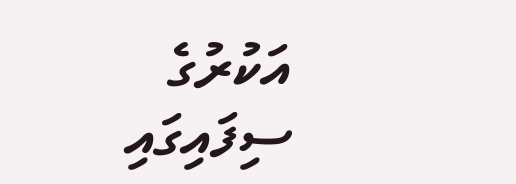އަކުރުގެ ސިފައިގައި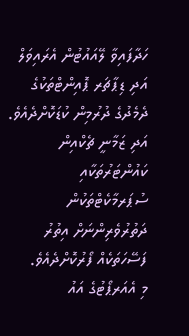ހަދާފައިވާ ލޭއައުޓުން އެރައިވަލް އަދި ޑިޕާޗަރ ޕޮއިންޓްތަކުގެ ދެމެދުގެ ދުރުމިން ކުޑަކޮށްދެއެވެ. އަދި ޒަމާނީ ޗެކްއިން ކައުންޓަރުތަކާއި ސުޕަރމާކެޓްތަކުން ދަތުރުވެރިންނަށް އިތުރު ފަސޭހަތަކެއް ފޯރުކޮށްދެއެވެ.
މި އެއަރޕޯޓުގެ އައު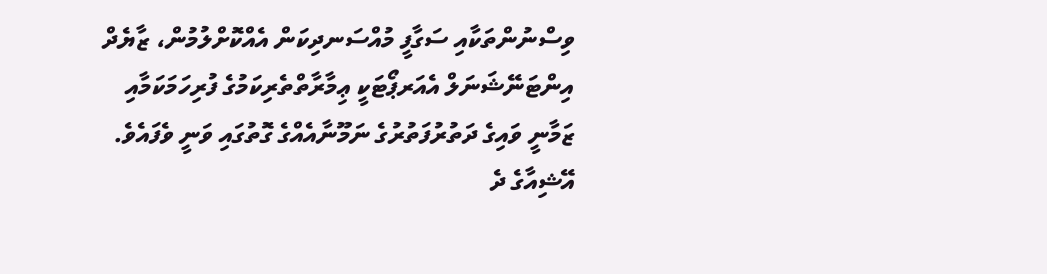ވިސްނުންތަކާއި ސަގާފީ މުއްސަނދިކަން އެއްކޮށްލުމުން، ޒާޔެދް އިންޓަނޭޝަނަލް އެއަރޕޯޓަކީ ޢިމާރާތްތެރިކަމުގެ ފުރިހަމަކަމާއި ޒަމާނީ ވައިގެ ދަތުރުފަތުރުގެ ނަމޫނާއެއްގެ ގޮތުގައި ވަނީ ވެފައެވެ.
އޭޝިއާގެ ދެ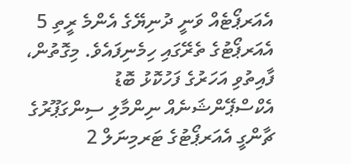އެއަރޕޯޓެއް ވަނީ ދުނިޔޭގެ އެންމެ ރީތި 5 އެއަރޕޯޓުގެ ތެރޭގައި ހިމެނިފައެވެ. މިގޮތުން، ފާއިތުވި އަހަރުގެ ފަހުކޮޅު ބޮޑު އެކްސްޕޭންޝަނެއް ނިންމާލި ސިންގަޕޫރުގެ ޗާންގީ އެއަރޕޯޓުގެ ޓަރމިނަލް 2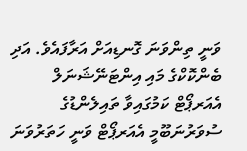ވަނީ ތިންވަނަ ގޮނޑިއަށް އަރާފައެވެ. އަދި ބެންކޮކްގެ މައި އިންޓަނޭޝަނަލް އެއަރޕޯޓް ކަމުގައިވާ ތައިލެންޑުގެ ސުވަރުނަބޫމީ އެއަރޕޯޓް ވަނީ ހަތަރުވަނަ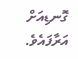ގޮނޑިއަށް އަރާފައެވެ.